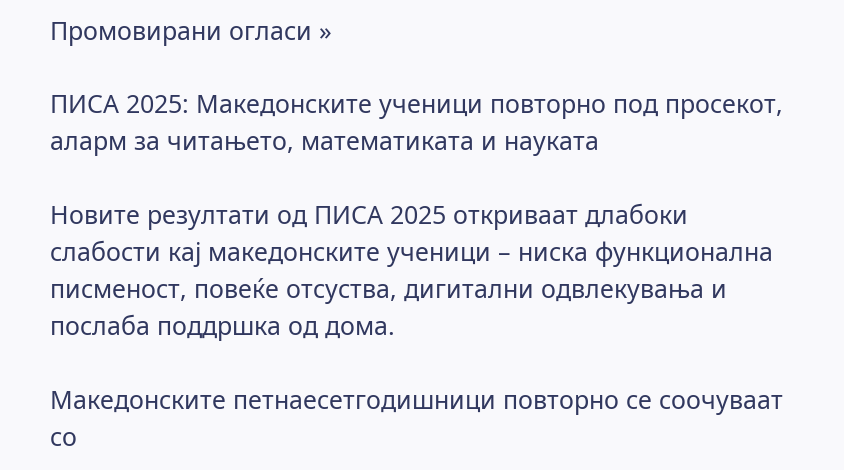Промовирани огласи »

ПИСА 2025: Македонските ученици повторно под просекот, аларм за читањето, математиката и науката

Новите резултати од ПИСА 2025 откриваат длабоки слабости кај македонските ученици – ниска функционална писменост, повеќе отсуства, дигитални одвлекувања и послаба поддршка од дома.

Македонските петнаесетгодишници повторно се соочуваат со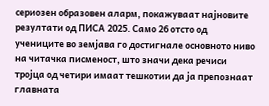сериозен образовен аларм, покажуваат најновите резултати од ПИСА 2025. Само 26 отсто од учениците во земјава го достигнале основното ниво на читачка писменост, што значи дека речиси тројца од четири имаат тешкотии да ја препознаат главната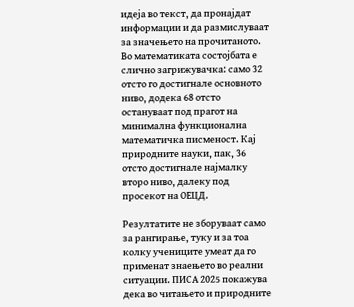идеја во текст, да пронајдат информации и да размислуваат за значењето на прочитаното. Во математиката состојбата е слично загрижувачка: само 32 отсто го достигнале основното ниво, додека 68 отсто остануваат под прагот на минимална функционална математичка писменост. Кај природните науки, пак, 36 отсто достигнале најмалку второ ниво, далеку под просекот на ОЕЦД.

Резултатите не зборуваат само за рангирање, туку и за тоа колку учениците умеат да го применат знаењето во реални ситуации. ПИСА 2025 покажува дека во читањето и природните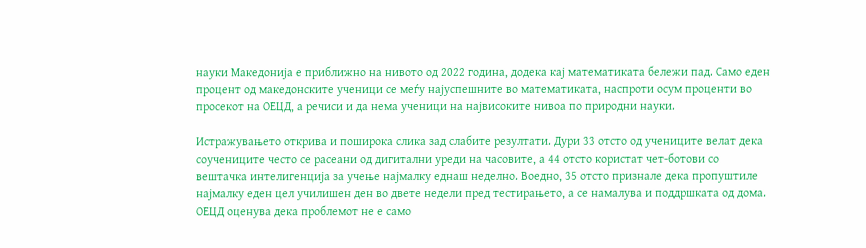науки Македонија е приближно на нивото од 2022 година, додека кај математиката бележи пад. Само еден процент од македонските ученици се меѓу најуспешните во математиката, наспроти осум проценти во просекот на ОЕЦД, а речиси и да нема ученици на највисоките нивоа по природни науки.

Истражувањето открива и поширока слика зад слабите резултати. Дури 33 отсто од учениците велат дека соучениците често се расеани од дигитални уреди на часовите, а 44 отсто користат чет-ботови со вештачка интелигенција за учење најмалку еднаш неделно. Воедно, 35 отсто признале дека пропуштиле најмалку еден цел училишен ден во двете недели пред тестирањето, а се намалува и поддршката од дома. ОЕЦД оценува дека проблемот не е само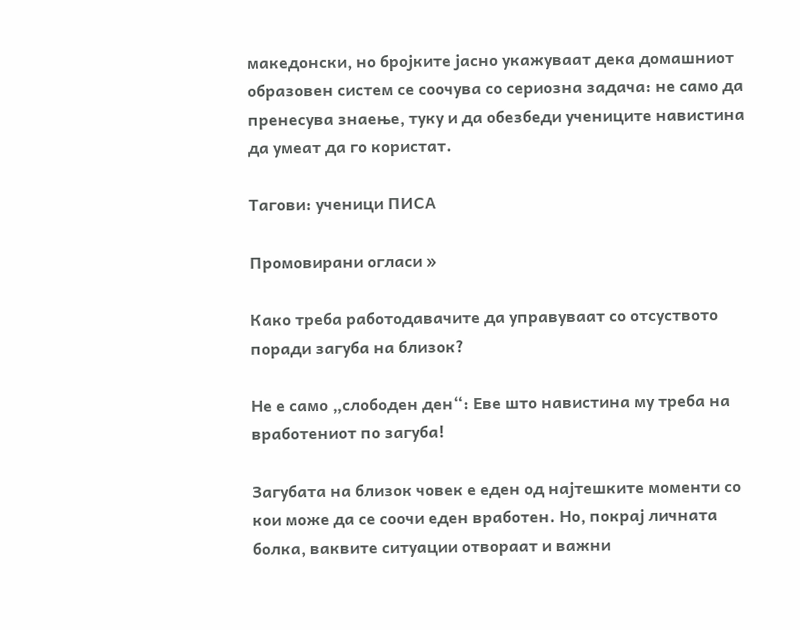македонски, но бројките јасно укажуваат дека домашниот образовен систем се соочува со сериозна задача: не само да пренесува знаење, туку и да обезбеди учениците навистина да умеат да го користат.

Тагови: ученици ПИСА

Промовирани огласи »

Како треба работодавачите да управуваат со отсуството поради загуба на близок?

Не е само „слободен ден“: Еве што навистина му треба на вработениот по загуба!

Загубата на близок човек е еден од најтешките моменти со кои може да се соочи еден вработен. Но, покрај личната болка, ваквите ситуации отвораат и важни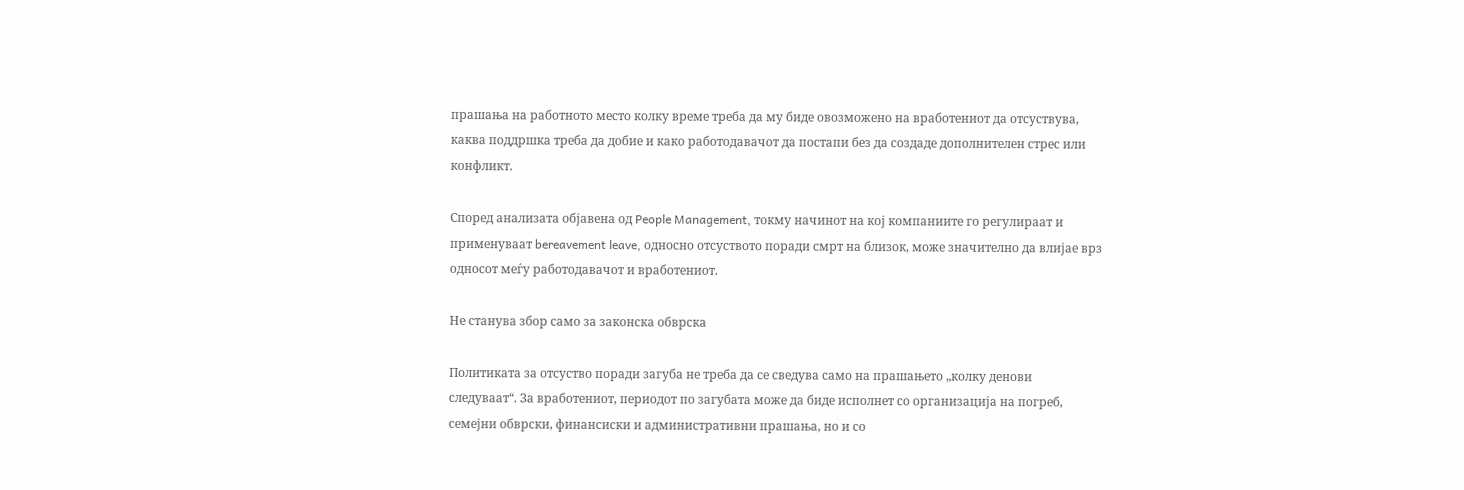прашања на работното место колку време треба да му биде овозможено на вработениот да отсуствува, каква поддршка треба да добие и како работодавачот да постапи без да создаде дополнителен стрес или конфликт.

Според анализата објавена од People Management, токму начинот на кој компаниите го регулираат и применуваат bereavement leave, односно отсуството поради смрт на близок, може значително да влијае врз односот меѓу работодавачот и вработениот.

Не станува збор само за законска обврска

Политиката за отсуство поради загуба не треба да се сведува само на прашањето „колку денови следуваат“. За вработениот, периодот по загубата може да биде исполнет со организација на погреб, семејни обврски, финансиски и административни прашања, но и со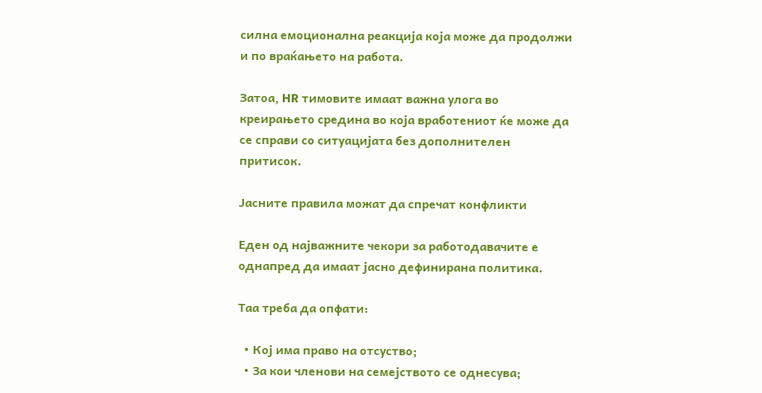силна емоционална реакција која може да продолжи и по враќањето на работа.

Затоа, HR тимовите имаат важна улога во креирањето средина во која вработениот ќе може да се справи со ситуацијата без дополнителен притисок.

Јасните правила можат да спречат конфликти

Еден од најважните чекори за работодавачите е однапред да имаат јасно дефинирана политика.

Таа треба да опфати:

  • Кој има право на отсуство;
  • За кои членови на семејството се однесува;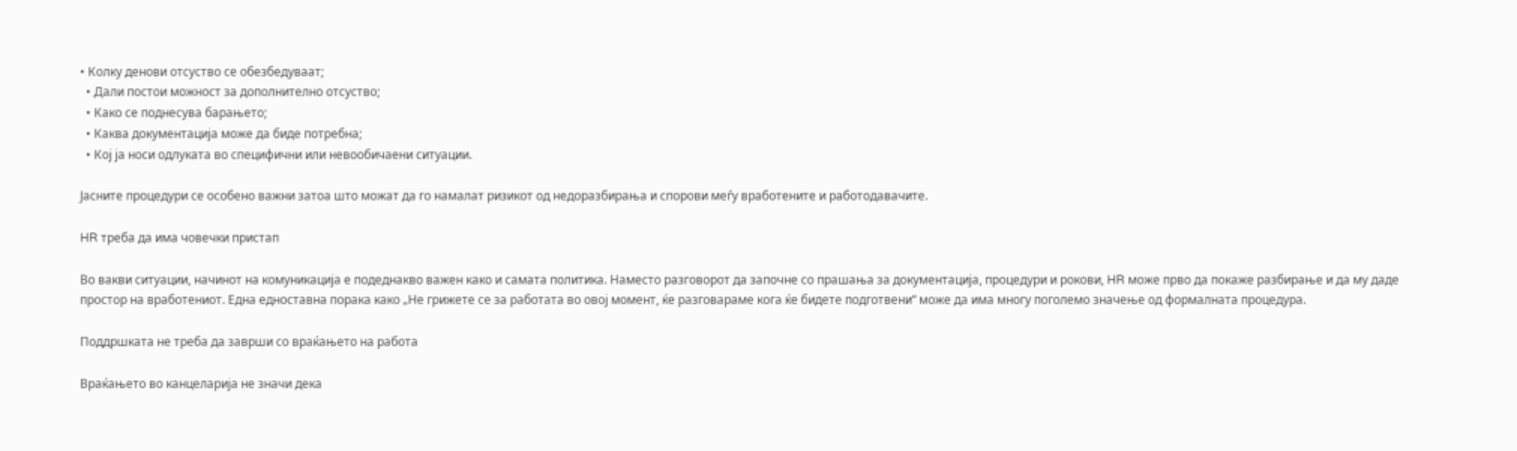• Колку денови отсуство се обезбедуваат;
  • Дали постои можност за дополнително отсуство;
  • Како се поднесува барањето;
  • Каква документација може да биде потребна;
  • Кој ја носи одлуката во специфични или невообичаени ситуации.

Јасните процедури се особено важни затоа што можат да го намалат ризикот од недоразбирања и спорови меѓу вработените и работодавачите.

HR треба да има човечки пристап

Во вакви ситуации, начинот на комуникација е подеднакво важен како и самата политика. Наместо разговорот да започне со прашања за документација, процедури и рокови, HR може прво да покаже разбирање и да му даде простор на вработениот. Една едноставна порака како „Не грижете се за работата во овој момент, ќе разговараме кога ќе бидете подготвени“ може да има многу поголемо значење од формалната процедура.

Поддршката не треба да заврши со враќањето на работа

Враќањето во канцеларија не значи дека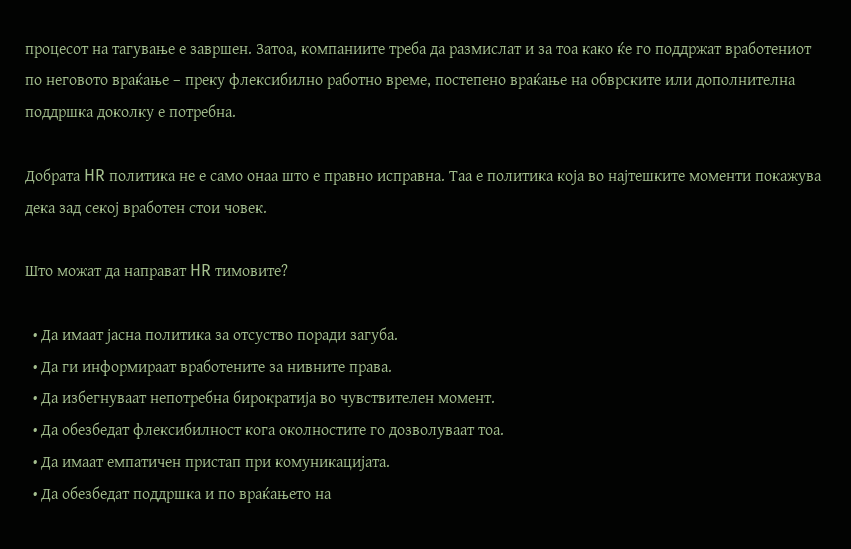процесот на тагување е завршен. Затоа, компаниите треба да размислат и за тоа како ќе го поддржат вработениот по неговото враќање – преку флексибилно работно време, постепено враќање на обврските или дополнителна поддршка доколку е потребна.

Добрата HR политика не е само онаа што е правно исправна. Таа е политика која во најтешките моменти покажува дека зад секој вработен стои човек.

Што можат да направат HR тимовите?

  • Да имаат јасна политика за отсуство поради загуба.
  • Да ги информираат вработените за нивните права.
  • Да избегнуваат непотребна бирократија во чувствителен момент.
  • Да обезбедат флексибилност кога околностите го дозволуваат тоа.
  • Да имаат емпатичен пристап при комуникацијата.
  • Да обезбедат поддршка и по враќањето на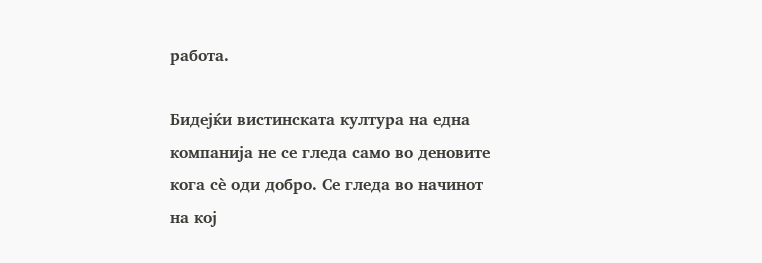работа.

Бидејќи вистинската култура на една компанија не се гледа само во деновите кога сè оди добро. Се гледа во начинот на кој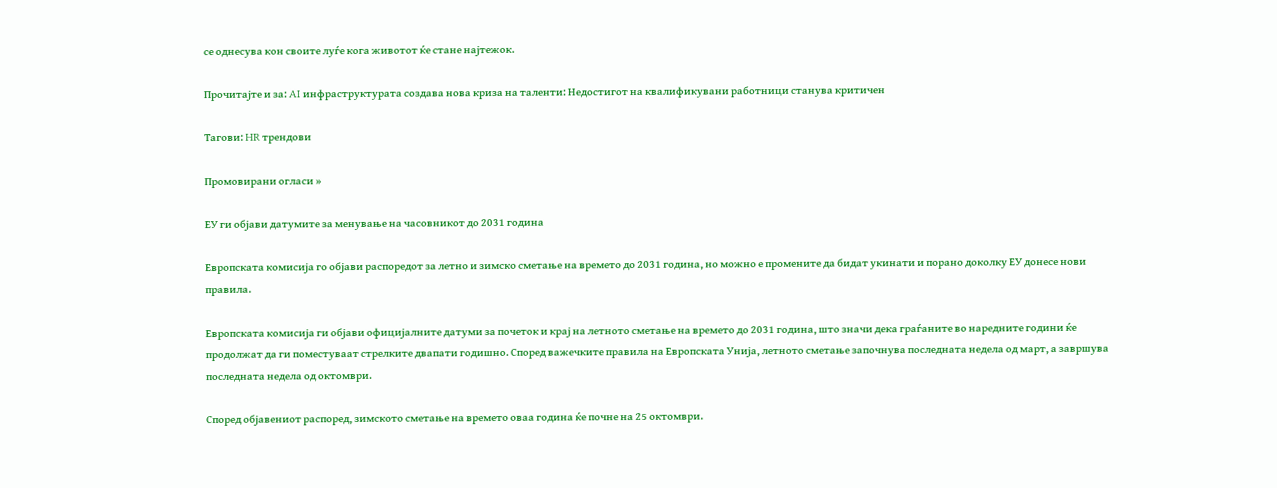се однесува кон своите луѓе кога животот ќе стане најтежок.

Прочитајте и за: AI инфраструктурата создава нова криза на таленти: Недостигот на квалификувани работници станува критичен

Тагови: HR трендови

Промовирани огласи »

ЕУ ги објави датумите за менување на часовникот до 2031 година

Европската комисија го објави распоредот за летно и зимско сметање на времето до 2031 година, но можно е промените да бидат укинати и порано доколку ЕУ донесе нови правила.

Европската комисија ги објави официјалните датуми за почеток и крај на летното сметање на времето до 2031 година, што значи дека граѓаните во наредните години ќе продолжат да ги поместуваат стрелките двапати годишно. Според важечките правила на Европската Унија, летното сметање започнува последната недела од март, а завршува последната недела од октомври.

Според објавениот распоред, зимското сметање на времето оваа година ќе почне на 25 октомври.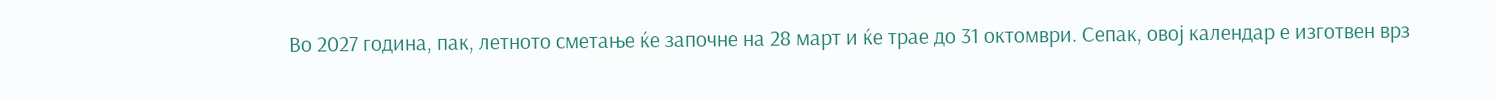Во 2027 година, пак, летното сметање ќе започне на 28 март и ќе трае до 31 октомври. Сепак, овој календар е изготвен врз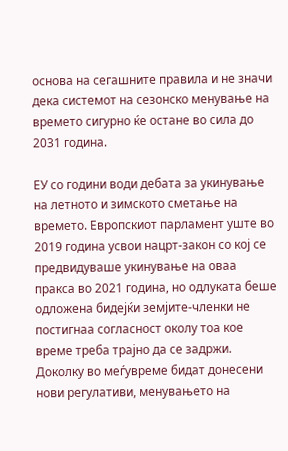основа на сегашните правила и не значи дека системот на сезонско менување на времето сигурно ќе остане во сила до 2031 година.

ЕУ со години води дебата за укинување на летното и зимското сметање на времето. Европскиот парламент уште во 2019 година усвои нацрт-закон со кој се предвидуваше укинување на оваа пракса во 2021 година, но одлуката беше одложена бидејќи земјите-членки не постигнаа согласност околу тоа кое време треба трајно да се задржи. Доколку во меѓувреме бидат донесени нови регулативи, менувањето на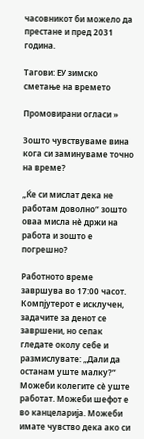часовникот би можело да престане и пред 2031 година.

Тагови: ЕУ зимско сметање на времето

Промовирани огласи »

Зошто чувствуваме вина кога си заминуваме точно на време?

„Ќе си мислат дека не работам доволно“ зошто оваа мисла нè држи на работа и зошто е погрешно?

Работното време завршува во 17:00 часот. Компјутерот е исклучен, задачите за денот се завршени, но сепак гледате околу себе и размислувате: „Дали да останам уште малку?“ Можеби колегите сè уште работат. Можеби шефот е во канцеларија. Можеби имате чувство дека ако си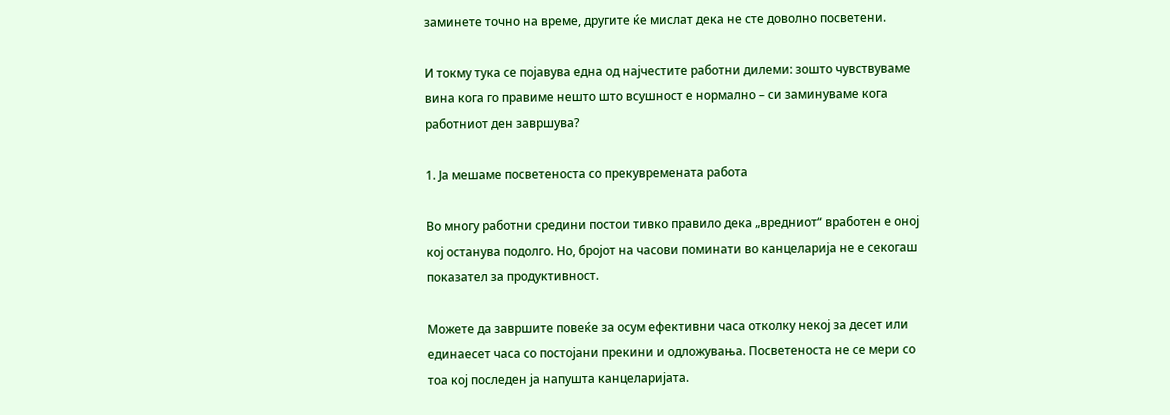заминете точно на време, другите ќе мислат дека не сте доволно посветени.

И токму тука се појавува една од најчестите работни дилеми: зошто чувствуваме вина кога го правиме нешто што всушност е нормално – си заминуваме кога работниот ден завршува?

1. Ја мешаме посветеноста со прекувремената работа

Во многу работни средини постои тивко правило дека „вредниот“ вработен е оној кој останува подолго. Но, бројот на часови поминати во канцеларија не е секогаш показател за продуктивност.

Можете да завршите повеќе за осум ефективни часа отколку некој за десет или единаесет часа со постојани прекини и одложувања. Посветеноста не се мери со тоа кој последен ја напушта канцеларијата.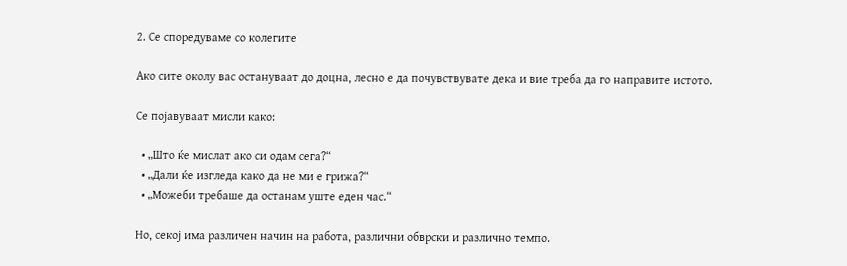2. Се споредуваме со колегите

Ако сите околу вас остануваат до доцна, лесно е да почувствувате дека и вие треба да го направите истото.

Се појавуваат мисли како:

  • „Што ќе мислат ако си одам сега?“
  • „Дали ќе изгледа како да не ми е грижа?“
  • „Можеби требаше да останам уште еден час.“

Но, секој има различен начин на работа, различни обврски и различно темпо.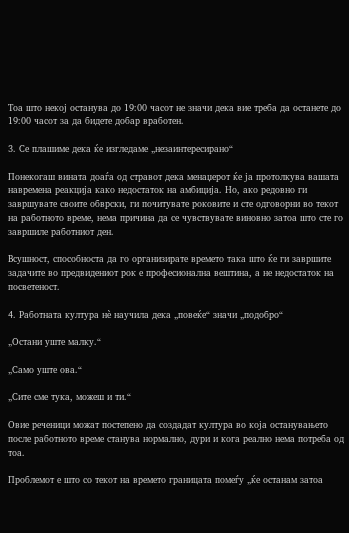Тоа што некој останува до 19:00 часот не значи дека вие треба да останете до 19:00 часот за да бидете добар вработен.

3. Се плашиме дека ќе изгледаме „незаинтересирано“

Понекогаш вината доаѓа од стравот дека менаџерот ќе ја протолкува вашата навремена реакција како недостаток на амбиција. Но, ако редовно ги завршувате своите обврски, ги почитувате роковите и сте одговорни во текот на работното време, нема причина да се чувствувате виновно затоа што сте го завршиле работниот ден.

Всушност, способноста да го организирате времето така што ќе ги завршите задачите во предвидениот рок е професионална вештина, а не недостаток на посветеност.

4. Работната култура нè научила дека „повеќе“ значи „подобро“

„Остани уште малку.“

„Само уште ова.“

„Сите сме тука, можеш и ти.“

Овие реченици можат постепено да создадат култура во која останувањето после работното време станува нормално, дури и кога реално нема потреба од тоа.

Проблемот е што со текот на времето границата помеѓу „ќе останам затоа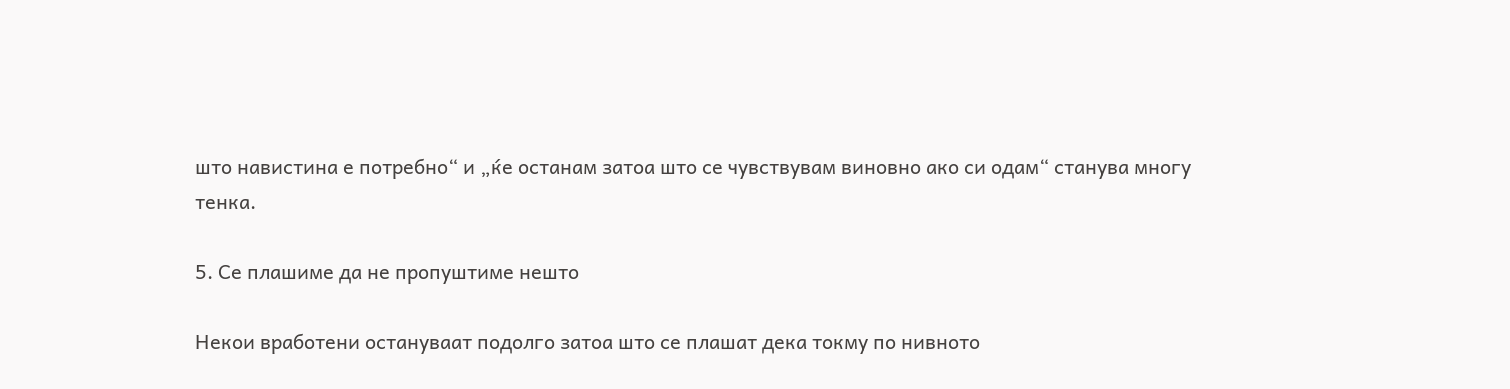што навистина е потребно“ и „ќе останам затоа што се чувствувам виновно ако си одам“ станува многу тенка.

5. Се плашиме да не пропуштиме нешто

Некои вработени остануваат подолго затоа што се плашат дека токму по нивното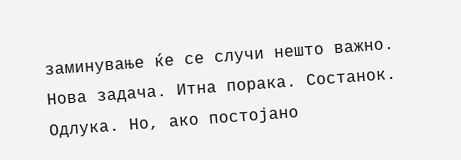заминување ќе се случи нешто важно. Нова задача. Итна порака. Состанок. Одлука. Но, ако постојано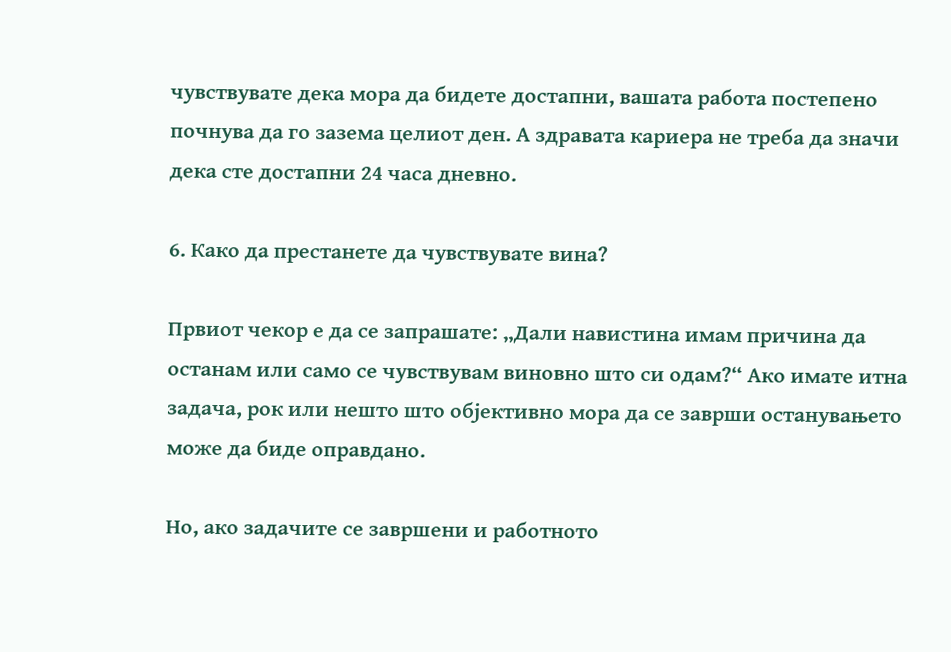чувствувате дека мора да бидете достапни, вашата работа постепено почнува да го зазема целиот ден. А здравата кариера не треба да значи дека сте достапни 24 часа дневно.

6. Како да престанете да чувствувате вина?

Првиот чекор е да се запрашате: „Дали навистина имам причина да останам или само се чувствувам виновно што си одам?“ Ако имате итна задача, рок или нешто што објективно мора да се заврши останувањето може да биде оправдано.

Но, ако задачите се завршени и работното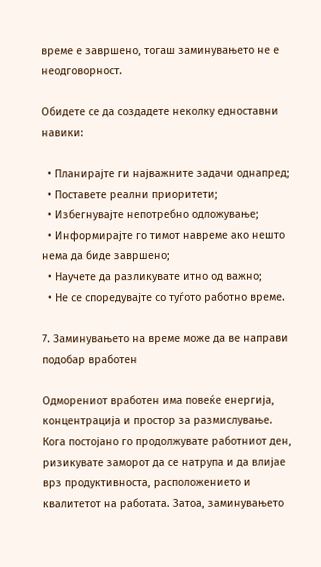време е завршено, тогаш заминувањето не е неодговорност.

Обидете се да создадете неколку едноставни навики:

  • Планирајте ги најважните задачи однапред;
  • Поставете реални приоритети;
  • Избегнувајте непотребно одложување;
  • Информирајте го тимот навреме ако нешто нема да биде завршено;
  • Научете да разликувате итно од важно;
  • Не се споредувајте со туѓото работно време.

7. Заминувањето на време може да ве направи подобар вработен

Одморениот вработен има повеќе енергија, концентрација и простор за размислување. Кога постојано го продолжувате работниот ден, ризикувате заморот да се натрупа и да влијае врз продуктивноста, расположението и квалитетот на работата. Затоа, заминувањето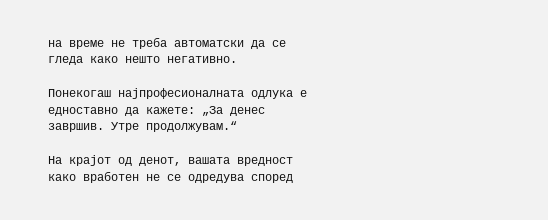на време не треба автоматски да се гледа како нешто негативно.

Понекогаш најпрофесионалната одлука е едноставно да кажете: „За денес завршив. Утре продолжувам.“

На крајот од денот, вашата вредност како вработен не се одредува според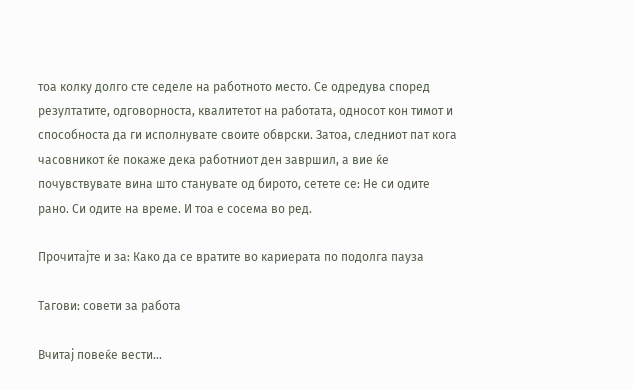тоа колку долго сте седеле на работното место. Се одредува според резултатите, одговорноста, квалитетот на работата, односот кон тимот и способноста да ги исполнувате своите обврски. Затоа, следниот пат кога часовникот ќе покаже дека работниот ден завршил, а вие ќе почувствувате вина што станувате од бирото, сетете се: Не си одите рано. Си одите на време. И тоа е сосема во ред.

Прочитајте и за: Како да се вратите во кариерата по подолга пауза

Тагови: совети за работа

Вчитај повеќе вести...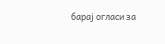барај огласи за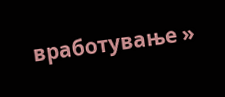вработување »